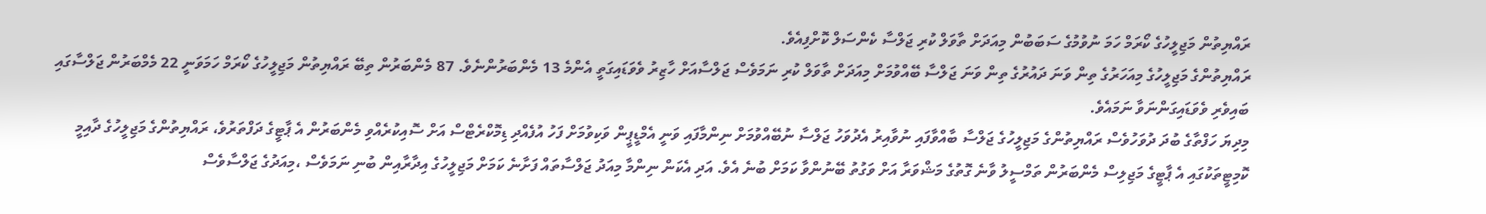ރައްޔިތުން މަޖިލީހުގެ ކޯރަމް ހަމަ ނުވުމުގެ ސަބަބުން މިއަދަށް ތާވަލް ކުރި ޖަލްސާ ކެންސަލް ކޮށްފިއެވެ.
ރައްޔިތުންގެ މަޖިލީހުގެ މިއަހަރުގެ ތިން ވަނަ ދައުރުގެ ތިން ވަނަ ޖަލްސާ ބޭއްވުމަށް މިއަދަށް ތާވަލް ކުރި ނަމަވެސް ޖަލްސާއަށް ހާޒިރު ވެވަޑައިގަތީ އެންމެ 13 މެންބަރުންނެވެ. 87 މެންބަރުން ތިބޭ ރައްޔިތުން މަޖިލީހުގެ ކޯރަމް ހަމަވަނީ 22 މެމްބަރުން ޖަލްސާގައި ބައިވެރި ވެވަޑައިގަންނަވާ ނަމައެވެ.
މިދިޔަ ހަފްތާގެ ބުދަ ދުވަހުވެސް ރައްޔިތުންގެ މަޖިލީހުގެ ޖަލްސާ ބާއްވާފައި ނުވާއިރު އެދުވަހު ޖަލްސާ ނުބޭއްވުމަށް ނިންމާފައި ވަނީ އެމްޑީޕީން ވަކިވުމަށް ފަހު އުފެއްދި ޑިމޮކްރެޓްސް އަށް ސޮއިކުރެއްވި މެންބަރުން އެ ޕާޓީގެ ދަފްތަރުވެ، ރައްޔިތުންގެ މަޖިލީހުގެ ދާއިމީ ކޮމިޓީތަކުގައި އެ ޕާޓީގެ މަޖިލިސް މެންބަރުން ތަމްސީލު ވާނެ ގޮތުގެ މަޝްވަރާ އަށް ވަގުތު ބޭނުންވާ ކަމަށް ބުނެ އެވެ. އަދި އެކަން ނިންމާ މިއަދު ޖަލްސާތައް ފަށާނެ ކަމަށް މަޖިލީހުގެ އިދާރާއިން ބުނި ނަމަވެސް ،މިއަދުގެ ޖަލްސާވެސް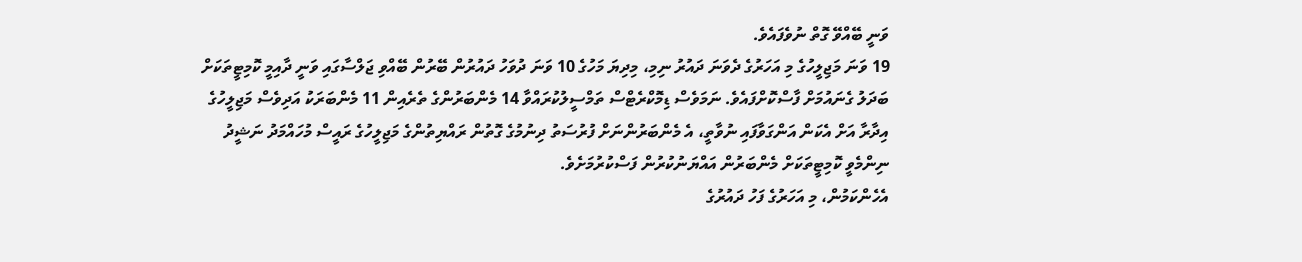ވަނީ ބޭއްވޭ ގޮތް ނުވެފައެވެ.
19 ވަނަ މަޖިލީހުގެ މި އަހަރުގެ ދެވަނަ ދައުރު ނިމި، މިދިޔަ މަހުގެ 10 ވަނަ ދުވަހު ދައުރުން ބޭރުން ބޭއްވި ޖަލްސާގައި ވަނީ ދާއިމީ ކޮމިޓީތަކަށް ބަދަލު ގެނައުމަށް ފާސްކޮށްފައެވެ. ނަމަވެސް ޑިމޮކްރެޓްސް ތަމްސީލުކުރައްވާ 14 މެންބަރުންގެ ތެރެއިން 11 މެންބަރަކު އަދިވެސް މަޖިލީހުގެ އިދާރާ އަށް އެކަން އަންގަވާފައި ނުވާތީ، އެ މެންބަރުންނަށް ފުރުސަތު ދިނުމުގެ ގޮތުން ރައްޔިތުންގެ މަޖިލީހުގެ ރައީސް މުހައްމަދު ނަޝީދު ނިންމެވީ ކޮމިޓީތަކަށް މެންބަރުން އައްޔަނުކުރުން ފަސްކުރުމަށެވެ.
އެހެންކަމުން، މި އަހަރުގެ ފަހު ދައުރުގެ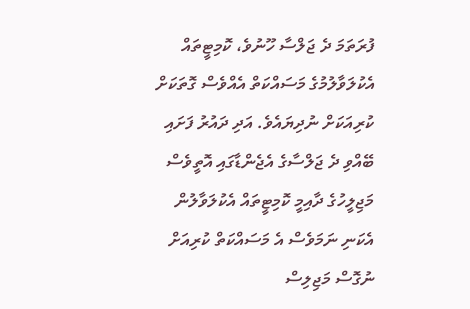ފުރަތަމަ ދެ ޖަލްސާ ހޫނުވެ، ކޮމިޓީތައް އެކުލަވާލުމުގެ މަސައްކަތް އެއްވެސް ގޮތަކަށް ކުރިއަކަށް ނުދިޔައެވެ. އަދި ދައުރު ފަށައި ބޭއްވި ދެ ޖަލްސާގެ އެޖެންޑާގައި އޮތީވެސް މަޖިލީހުގެ ދާއިމީ ކޮމިޓީތައް އެކުލަވާލުން އެކަނި ނަމަވެސް އެ މަސައްކަތް ކުރިއަށް ނުގޮސް މަޖިލިސް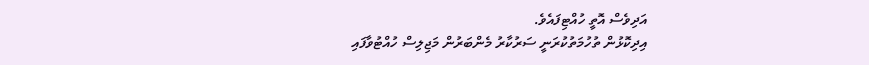އަދިވެސް އޮތީ ހުއްޓިފައެވެ.
އިދިކޮޅުން ތުހުމަތުކުރަނީ ސަރުކާރު މެންބަރުން މަޖިލިސް ހުއްޓުވާފައި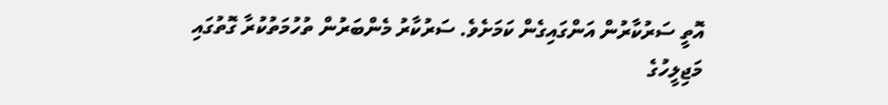އޮތީ ސަރުކާރުން އަންގައިގެން ކަމަށެވެ. ސަރުކާރު މެންބަރުން ތުހުމަތުކުރާ ގޮތުގައި މަޖިލީހުގެ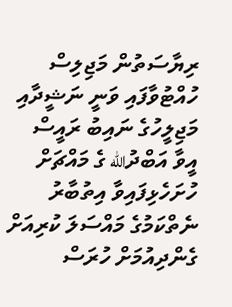ރިޔާސަތުން މަޖިލިސް ހުއްޓުވާފައި ވަނީ ނަޝީދާއި މަޖިލީހުގެ ނައިބު ރައީސް އީވާ އަބްދުالله ގެ މައްޗަށް ހުށަހެޅިފައިވާ އިތުބާރު ނެތްކަމުގެ މައްސަލަ ކުރިއަށް ގެންދިއުމަށް ހުރަސް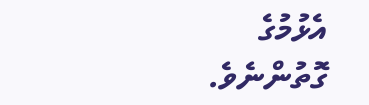އެޅުމުގެ ގޮތުންނެވެ.